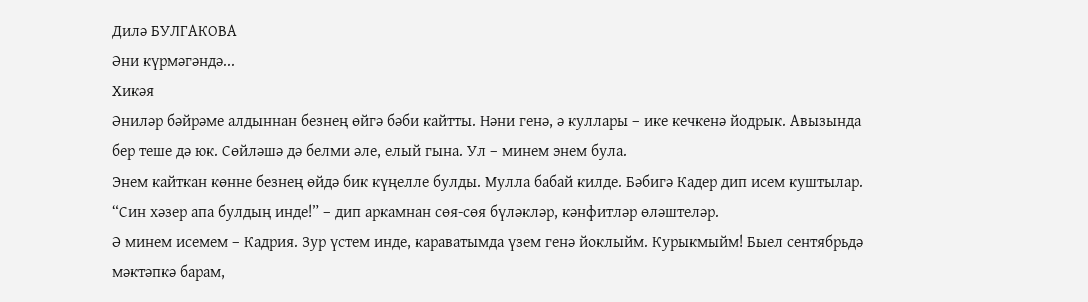Дилә БУЛГАКОВА
Әни күрмәгәндә...
Хикәя
Әниләр бәйрәме алдыннан безнең өйгә бәби кайтты. Нәни генә, ә куллары – ике кечкенә йодрык. Авызында бер теше дә юк. Сөйләшә дә белми әле, елый гына. Ул – минем энем була.
Энем кайткан көнне безнең өйдә бик күңелле булды. Мулла бабай килде. Бәбигә Кадер дип исем куштылар. “Син хәзер апа булдың инде!” – дип аркамнан сөя-сөя бүләкләр, кәнфитләр өләштеләр.
Ә минем исемем – Кадрия. Зур үстем инде, караватымда үзем генә йоклыйм. Курыкмыйм! Быел сентябрьдә мәктәпкә барам,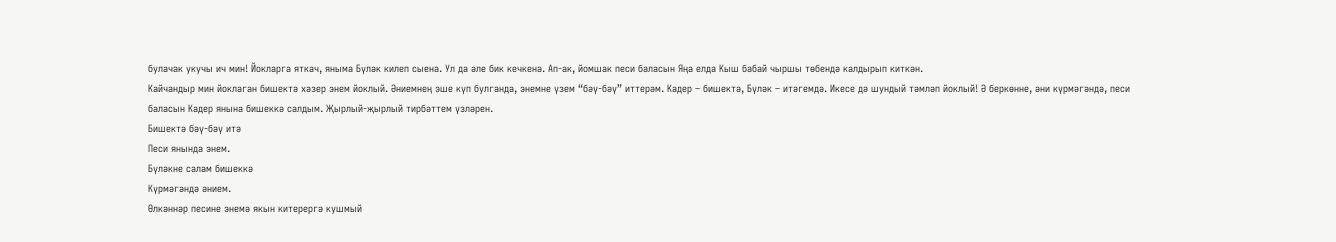булачак укучы ич мин! Йокларга яткач, яныма Бүләк килеп сыена. Ул да әле бик кечкенә. Ап-ак, йомшак песи баласын Яңа елда Кыш бабай чыршы төбендә калдырып киткән.
Кайчандыр мин йоклаган бишектә хәзер энем йоклый. Әниемнең эше күп булганда, энемне үзем “бәү-бәү” иттерәм. Кадер – бишектә, Бүләк – итәгемдә. Икесе дә шундый тәмләп йоклый! Ә беркөнне, әни күрмәгәндә, песи баласын Кадер янына бишеккә салдым. Җырлый-җырлый тирбәттем үзләрен.
Бишектә бәү-бәү итә
Песи янында энем.
Бүләкне салам бишеккә
Күрмәгәндә әнием.
Өлкәннәр песине энемә якын китерергә кушмый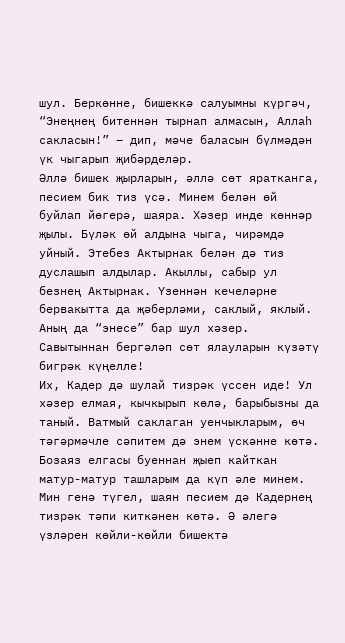шул. Беркөнне, бишеккә салуымны күргәч, “Энеңнең битеннән тырнап алмасын, Аллаһ сакласын!” – дип, мәче баласын бүлмәдән үк чыгарып җибәрделәр.
Әллә бишек җырларын, әллә сөт яратканга, песием бик тиз үсә. Минем белән өй буйлап йөгерә, шаяра. Хәзер инде көннәр җылы. Бүләк өй алдына чыга, чирәмдә уйный. Этебез Актырнак белән дә тиз дуслашып алдылар. Акыллы, сабыр ул безнең Актырнак. Үзеннән кечеләрне бервакытта да җәберләми, саклый, яклый. Аның да “энесе” бар шул хәзер. Савытыннан бергәләп сөт ялауларын күзәтү бигрәк күңелле!
Их, Кадер дә шулай тизрәк үссен иде! Ул хәзер елмая, кычкырып көлә, барыбызны да таный. Ватмый саклаган уенчыкларым, өч тәгәрмәчле сәпитем дә энем үскәнне көтә. Бозаяз елгасы буеннан җыеп кайткан матур-матур ташларым да күп әле минем. Мин генә түгел, шаян песием дә Кадернең тизрәк тәпи киткәнен көтә. Ә әлегә үзләрен көйли-көйли бишектә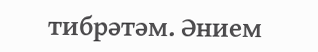тибрәтәм. Әнием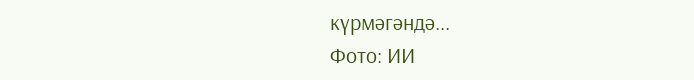күрмәгәндә...
Фото: ИИ